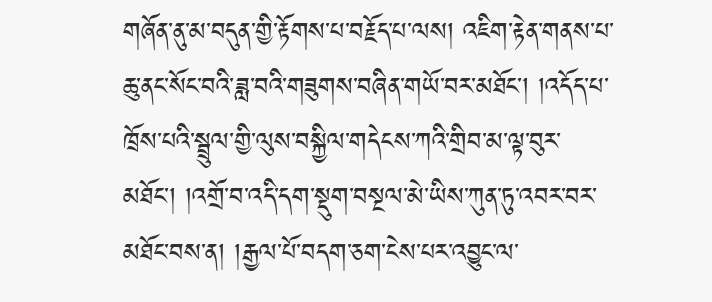གཞོན་ནུ་མ་བདུན་གྱི་རྟོགས་པ་བརྗོད་པ་ལས། འཇིག་རྟེན་གནས་པ་ཆུ་ནང་སོང་བའི་ཟླ་བའི་གཟུགས་བཞིན་གཡོ་བར་མཐོང་། །འདོད་པ་ཁྲོས་པའི་སྦྲུལ་གྱི་ལུས་བསྐྱིལ་གདེངས་ཀའི་གྲིབ་མ་ལྟ་བུར་མཐོང་། །འགྲོ་བ་འདི་དག་སྡུག་བསྔལ་མེ་ཡིས་ཀུན་ཏུ་འབར་བར་མཐོང་བས་ན། །རྒྱལ་པོ་བདག་ཅག་ངེས་པར་འབྱུང་ལ་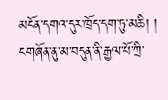མངོན་དགའ་དུར་ཁྲོད་དག་ཏུ་མཆི། ། ངགཞོན་ནུ་མ་བདུན་ནི་རྒྱལ་པོ་ཀྲི་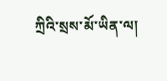ཀྲིའི་སྲས་མོ་ཡིན་ལ།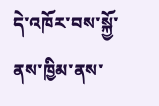དེ་འཁོར་བས་སྐྱོ་ནས་ཁྱིམ་ནས་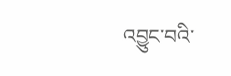འབྱུང་བའི་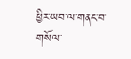ཕྱིར་ཡབ་ལ་གནང་བ་གསོལ་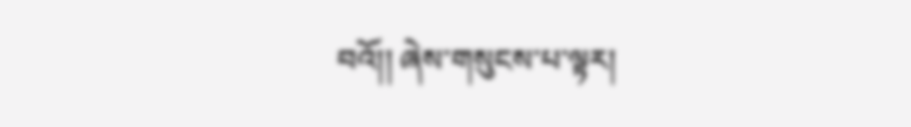བའོ།། ཞེས་གསུངས་པ་ལྟར།